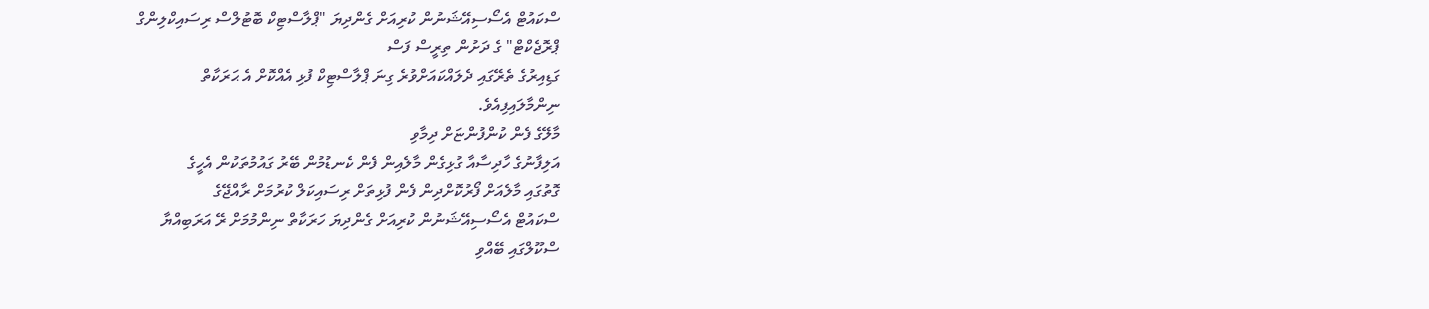ސްކައުޓް އެސޯސިއޭޝަނުން ކުރިއަށް ގެންދިޔަ "ޕްލާސްޓިކް ބޮޓުލްސް ރިސައިކްލިންގް
ޕްރޮޖެކްޓް" ގެ ދަށުން ތިރީސް ފަސް
ގަޑިއިރުގެ ތެރޭގައި ދެލައްކައަށްވުރެ ގިނަ ޕްލާސްޓިކް ފުޅި އެއްކޮށް އެ ޙަރަކާތް
ނިންމާލައިފިއެވެ.
މާލޭގެ ފެން ކުންފުންޏަށް ދިމާވި
އަލިފާނުގެ ހާދިސާއާ ގުޅިގެން މާލެއިން ފެން ކެނޑުމުން ބޭރު ގައުމުތަކުން އެހީގެ
ގޮތުގައި މާލެއަށް ފޯރުކޮށްދިން ފެން ފުޅިތަށް ރިސައިކަލް ކުރުމަށް ރާއްޖޭގެ
ސްކައުޓް އެސޯސިއޭޝަނުން ކުރިއަށް ގެންދިޔަ ހަރަކާތް ނިންމުމަށް ރޭ އަރަބިއްޔާ
ސްކޫލްގައި ބޭއްވި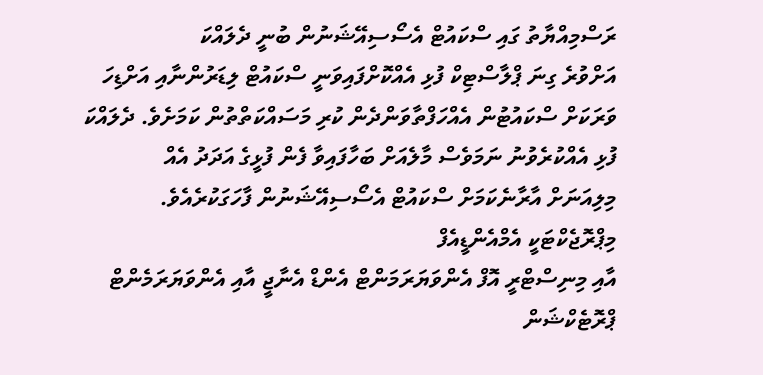ރަސްމިއްޔާތު ގައި ސްކައުޓް އެސޯސިއޭޝަނުން ބުނީ ދެލައްކަ
އަށްވުރެ ގިނަ ޕްލާސްޓިކް ފުޅި އެއްކޮށްފައިވަނީ ސްކައުޓް ލިޑަރުންނާއި އަށްޑިހަ
ވަރަކަށް ސްކައުޓުން އެއްހަފްތާވަންދެން ކުރި މަސައްކަތްތުން ކަމަށެވެ. ދެލައްކަ
ފުޅި އެއްކުރެވުނު ނަމަވެސް މާލެއަށް ބަހާފައިވާ ފެން ފުޅީގެ އަދަދު އެއް
މިލިއަނަށް އާރާނެކަމަށް ސްކައުޓް އެސޯސިއޭޝަނުން ފާހަގަކުރެއެވެ.
މިޕްރޮޖެކްޓަކީ އެމްއެންޑީއެފް
އާއި މިނިސްޓްރީ އޮފް އެންވަޔަރަމަންޓް އެންޑް އެނާޖީ އާއި އެންވަޔަރަމެންޓް
ޕްރޮޓެކްޝަން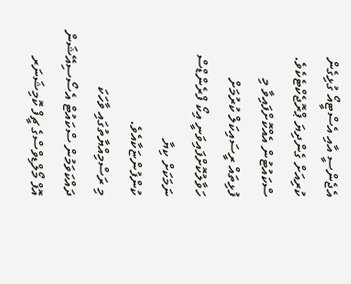އެޖެންސީ އާއި އެސްޓީއޯ ގުޅިގެން ކުރިއަށް ގެންދިޔަ ޕްރޮޖެކްޓެކެވެ.
ސްކައުޓުން އެއްކޮށްފައިވާ މި
ފުޅިތައް ރީސައިކަލް ކުރުމަށް ހަވާލުކޮށްފައިވަނީ އިކޯ ފްރެންޑްސް ނަމަކަށް ކިޔާ
ކުންފުންޏަކާއެވެ.
މި ރަސްމިއްޔާތުގައި ވާހަކަ
ދައްކަވަމުން ސްކައުޓް އެސޯސިއޭޝަން އޮފް މޯލްޑިވްސްގެ ޗީފް ކޮމިޝަނަރ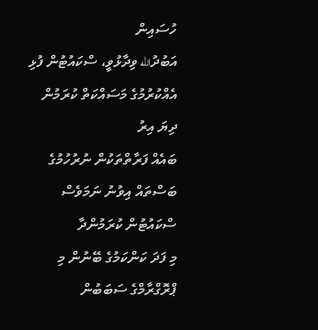ހުސައިން
އަބުދުالله ވިދާޅުވީ، ސްކައުޓުން ފުޅި އެއްކުރުމުގެ މަސައްކަތް ކުރަމުން ދިޔަ އިރު
ބައެއް ފަރާތްތަކުން ނުރުހުމުގެ ބަސްތައް އިވުނު ނަމަވެސް ސްކައުޓުން ކުރަމުންދާ
މި ފަދަ ކަންކަމުގެ ބޭނުން މި ޕްރޮގްރާމްގެ ސަބަބުން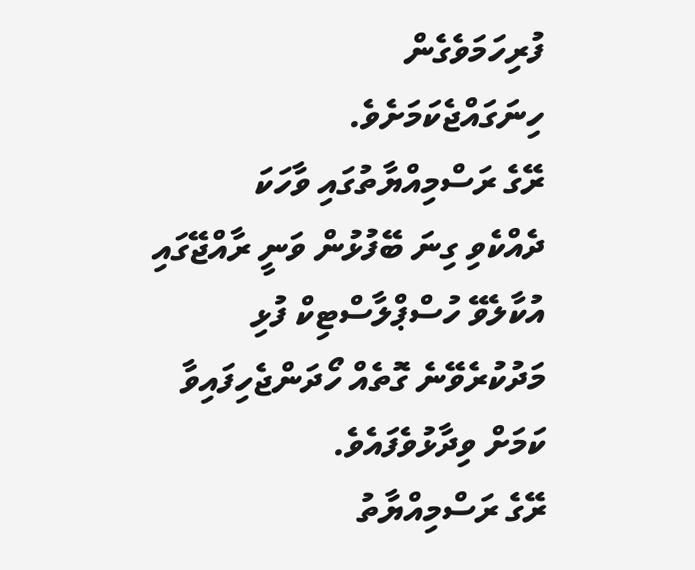ފުރިހަމަވެގެން
ހިނަގައްޖެކަމަށެވެ.
ރޭގެ ރަސްމިއްޔާތުގައި ވާހަކަ
ދެއްކެވި ގިނަ ބޭފުޅުން ވަނީ ރާއްޖޭގައި އުކާލެވޭ ހުސްޕްލާސްޓިކް ފުޅި
މަދުކުރެވޭނެ ގޮތެއް ހޯދަންޖެހިފައިވާ ކަމަށް ވިދާޅުވެފައެވެ.
ރޭގެ ރަސްމިއްޔާތު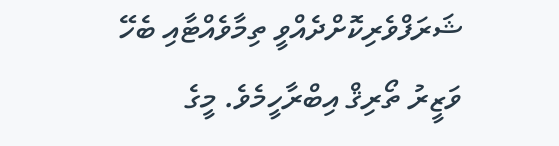ޝަރަފްވެރިކޮށްދެއްވީ ތިމާވެއްޓާއި ބެހޭ ވަޒީރު ތޯރިޤް އިބްރާހީމެވެ. މީގެ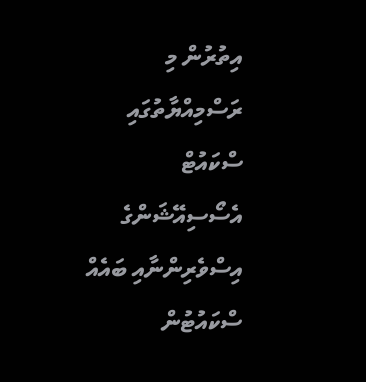އިތުރުން މި ރަސްމިއްޔާތުގައި ސްކައުޓް އެސޯސިއޭޝަންގެ އިސްވެރިންނާއި ބައެއް
ސްކައުޓުން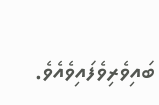ބައިވެރިވެފައިވެއެވެ.